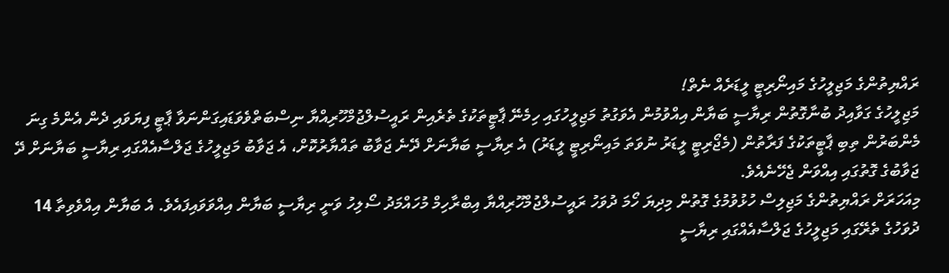ރައްޔިތުންގެ މަޖިލީހުގެ މައިނޯރިޓީ ލީޑަރެއް ނެތް!
މަޖިލީހުގެ ގަވާއިދު ބުނާގޮތުން ރިޔާސީ ބަޔާން އިއްވުމުން އެވަގުތު މަޖިލީހުގައި ހިމެނޭ ޕާޓީތަކުގެ ތެރެއިން ރައީސުލްޖުމްހޫރިއްޔާ ނިސްބަތްވެވަޑައިގަންނަވާ ޕާޓީ ފިޔަވައި ދެން އެންމެ ގިނަ މެންބަރުން ތިބި ޕާޓީތަކުގެ ފަރާތުން (މެޖޯރިޓީ ލީޑަރު ނުވަތަ މައިނޯރިޓީ ލީޑަރު) އެ ރިޔާސީ ބަޔާނަށް ދޭނެ ޖަވާބު ތައްޔާރުކޮށް، އެ ޖަވާބު މަޖިލީހުގެ ޖަލްސާއެއްގައި ރިޔާސީ ބަޔާނަށް ދޭ ޖަވާބުގެ ގޮތުގައި އިއްވަން ޖެހޭނެއެވެ.
މިއަހަރަށް ރައްޔިތުންގެ މަޖިލިސް ހުޅުވުމުގެ ގޮތުން މިދިޔަ ހޯމަ ދުވަހު ރައީސުލްޖުމްހޫރިއްޔާ އިބްރާހިމް މުހައްމަދު ސޯލިހު ވަނީ ރިޔާސީ ބަޔާން އިއްވަވައިފައެވެ. އެ ބަޔާން އިއްވެވިތާ 14 ދުވަހުގެ ތެރޭގައި މަޖިލީހުގެ ޖަލްސާއެއްގައި ރިޔާސީ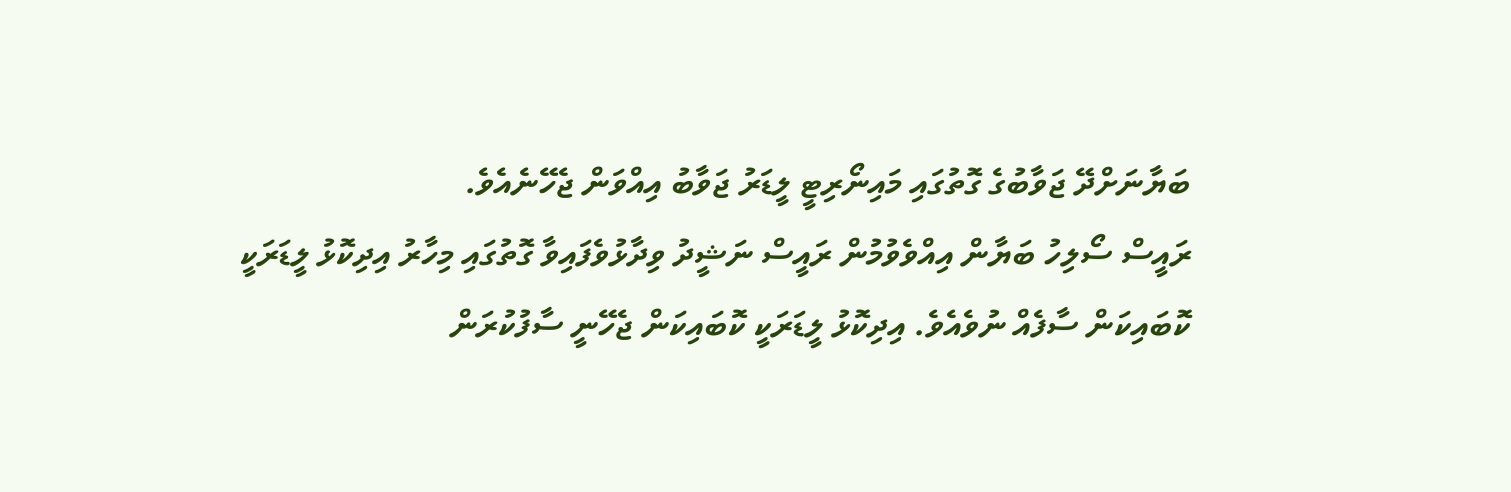ބަޔާނަށްދޭ ޖަވާބުގެ ގޮތުގައި މައިނޯރިޓީ ލީޑަރު ޖަވާބު އިއްވަން ޖެހޭނެއެވެ.
ރައީސް ސޯލިހު ބަޔާން އިއްވެވުމުން ރައީސް ނަޝީދު ވިދާޅުވެފައިވާ ގޮތުގައި މިހާރު އިދިކޮޅު ލީޑަރަކީ ކޮބައިކަން ސާފެއް ނުވެއެވެ. އިދިކޮޅު ލީޑަރަކީ ކޮބައިކަން ޖެހޭނީ ސާފުކުރަން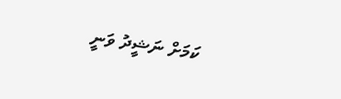ކަމަށް ނަޝީދު ވަނީ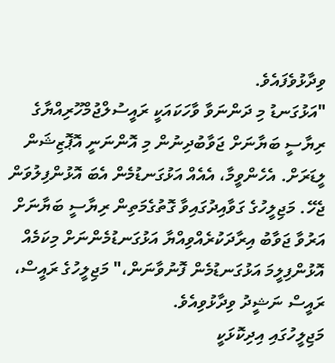ވިދާޅުވެފައެވެ.
"އަޅުގަނޑު މި ދަންނަވާ ވާހަކައަކީ ރައީސުލްޖުމްހޫރިއްޔާގެ ރިޔާސީ ބަޔާނަށް ޖަވާބުދިނުން މި އޮންނަނީ އޮޕޮޒިޝަން ލީޑަރަށް. އެހެންވީމާ، އެއެއް އަޅުގަނޑުމެން އެބަ އޮޅުންފިލުވަން ޖެހޭ. މަޖިލީހުގެ ގަވާއިދުގައިވާ ގޮތުގެމަތިން ރިޔާސީ ބަޔާނަށް އަރުވާ ޖަވާބު އިރާދަކުރެއްވިއްޔާ އަޅުގަނޑުމެންނަށް މިކަމެއް އޮޅުންފިލީމަ އަޅުގަނޑުމެން ފޮނުވާނަން،" މަޖިލީހުގެ ރައީސް، ރައީސް ނަޝީދު ވިދާޅުވިއެވެ.
މަޖިލީހުގައި އިދިކޮޅަކީ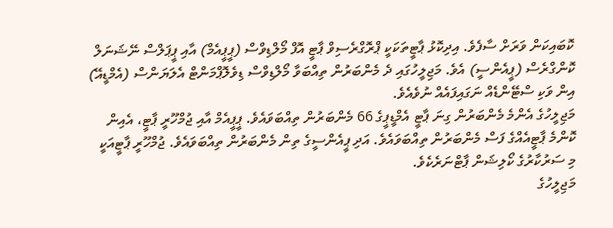ކޮބައިކަން ވަރަށް ސާފެވެ. އިދިކޮޅު ޕާޓީތަކަކީ ޕްރޮގްރެސިވް ޕާޓީ އޮފް މޯލްޑިވްސް (ޕީޕީއެމް) އާއި ޕީޕަލްސް ނޭޝަނަލް ކޮންގްރެސް (ޕީއެންސީ) އެވެ. މަޖިލީހުގައި ދެ މެންބަރުން ތިއްބަވާ މޯލްޑިވްސް ޑިވެލޮޕްމަންޓް އެލަޔަންސް (އެމްޑީއޭ) އިން ވަކި ސްޓޭންޑެއް ނަގައިފައެއް ނުވެއެވެ.
މަޖިލީހުގެ އެންމެ މެންބަރުން ގިނަ ޕާޓީ އެމްޑީޕީގެ 66 މެންބަރުން ތިއްބަވައެވެ. ޕީޕީއެމް އާއި ޖުމްހޫރީ ޕާޓީ، އެއިން ކޮންމެ ޕާޓީއެއްގެ ފަސް މެންބަރުން ތިއްބަވައެވެ. އަދި ޕީއެންސީގެ ތިން މެންބަރުން ތިއްބަވައެވެ. ޖުމްހޫރީ ޕާޓީއަކީ މި ސަރުކާރުގެ ކޯލިޝަން ޕާޓްނަރެކެވެ.
މަޖިލީހުގެ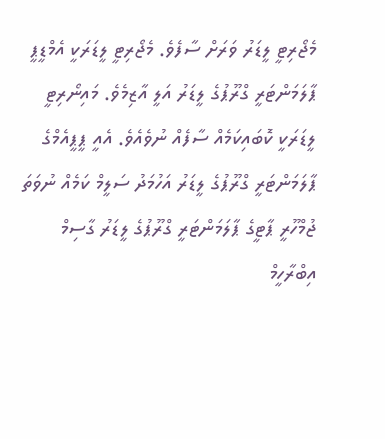މެޖޯރިޓީ ލީޑަރު ވަރަށް ސާފެވެ. މެޖޯރިޓީ ލީޑަރަކީ އެމްޑީޕީ ޕާލަމަންޓަރީ ގްރޫޕުގެ ލީޑަރު އަލީ އާޒިމެވެ. މައިނޯރިޓީ ލީޑަރަކީ ކޮބައިކަމެއް ސާފެއް ނުވެއެވެ. އެއީ ޕީޕީއެމްގެ ޕާލަމަންޓަރީ ގްރޫޕުގެ ލީޑަރު އަހުމަދު ސަލީމް ކަމެއް ނުވަތަ ޖުމްހޫރީ ޕާޓީގެ ޕާލަމަންޓަރީ ގްރޫޕުގެ ލީޑަރު ގާސިމް އިބްރާހީމް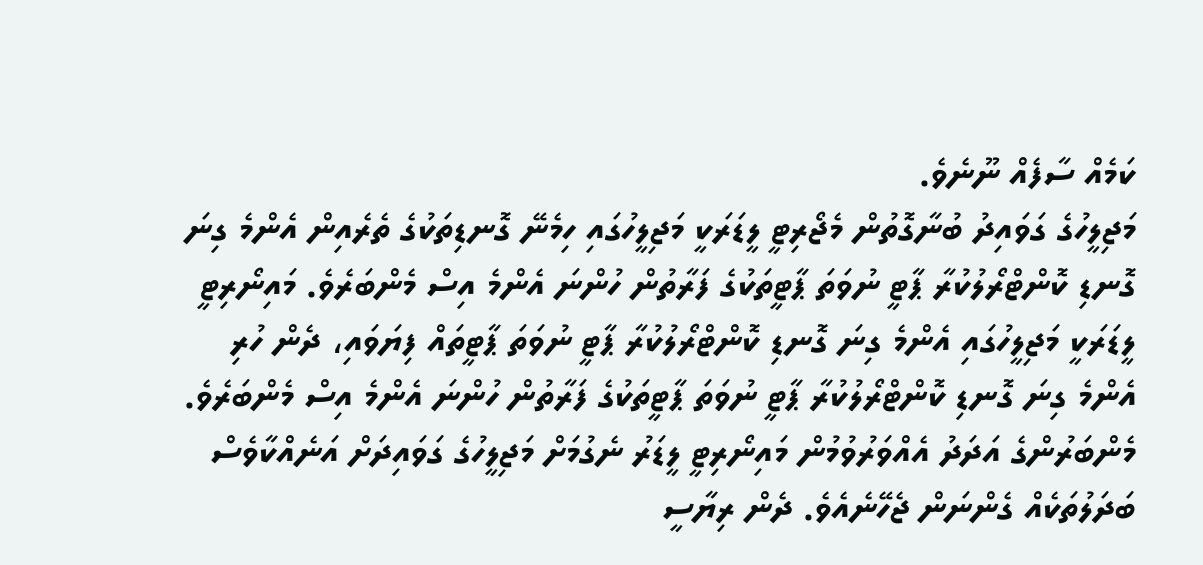ކަމެއް ސާފެއް ނޫނެވެ.
މަޖިލީހުގެ ގަވައިދު ބުނާގޮތުން މެޖޯރިޓީ ލީޑަރަކީ މަޖިލީހުގައި ހިމެނޭ ގޮނޑިތަކުގެ ތެރެއިން އެންމެ ގިނަ ގޮނޑި ކޮންޓްރޯލުކުރާ ޕާޓީ ނުވަތަ ޕާޓީތަކުގެ ފަރާތުން ހުންނަ އެންމެ އިސް މެންބަރެވެ. މައިނޯރިޓީ ލީޑަރަކީ މަޖިލީހުގައި އެންމެ ގިނަ ގޮނޑި ކޮންޓްރޯލުކުރާ ޕާޓީ ނުވަތަ ޕާޓީތައް ފިޔަވައި، ދެން ހުރި އެންމެ ގިނަ ގޮނޑި ކޮންޓްރޯލުކުރާ ޕާޓީ ނުވަތަ ޕާޓީތަކުގެ ފަރާތުން ހުންނަ އެންމެ އިސް މެންބަރެވެ.
މެންބަރުންގެ އަދަދު އެއްވަރުވުމުން މައިނޯރިޓީ ލީޑަރު ނެގުމަށް މަޖިލީހުގެ ގަވައިދަށް އަނެއްކާވެސް ބަދަލުތަކެއް ގެންނަން ޖެހޭނެއެވެ. ދެން ރިޔާސީ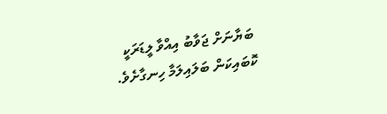ބަޔާނަށް ޖަވާބު އިއްވާ ލީޑަރަކީ ކޮބައިކަން ބަލައިލަމާ ހިނގާށެވެ.